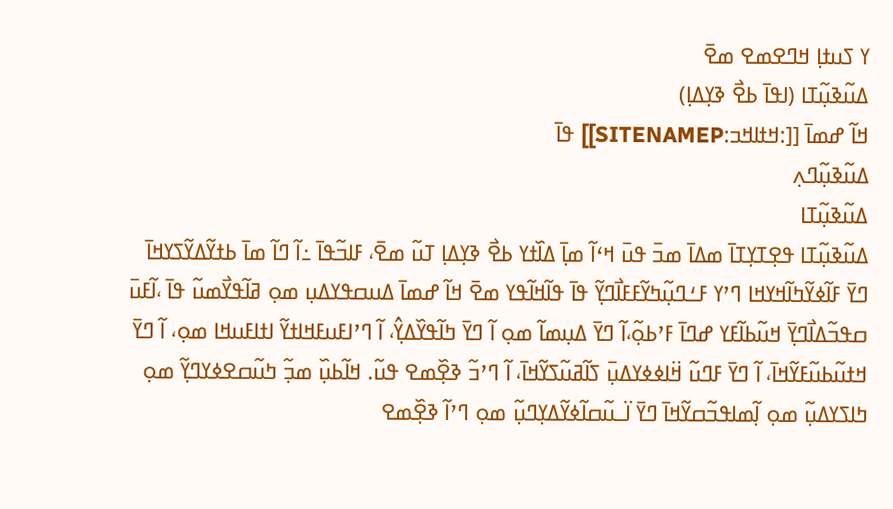ߌ ߖߎߙߊ߲ ߞߣߐߘߐ ߘߐ߫
ߡߎ߬ߢߎ߲߬ߠߊ (ߊߟߊ߫ ߕߐ߯ ߢߌ߲ߡߊ߲)
ߞߊ߬ ߝߘߊ߫ [[:ߞߙߊߞߏ:SITENAMEP]] ߟߊ߫
ߡߎ߬ߢߎ߲߬ߣߍ߲
ߡߎ߬ߢߎ߲߬ߠߊ
ߡߎ߬ߢߎ߲߬ߠߊ ߟߐ߲ߠߌ߲ߠߊ߫ ߘߡߊ߫ ߘߏ߫ ߟߎ߫ ߞߵߊ߬ ߘߊ߲߫ ߡߊ߰ߙߌ ߕߐ߯ ߢߌ߲ߡߊ߲ ߠߎ߬ ߘߐ߫، ߓߊߏ߬ߟߊ߫ ߸ߊ߬ ߣߊ߬ ߘߊ߫ ߕߙߌ߬ߡߌ߬ߖߌߞߊ߫ ߣߌ߫ ߓߊ߬ߦߌ߬ߤߊ߬ߞߌߞߊ ߣߴߌ ߓߑߣߎ߲߬ߤߌ߬ߓߓߊ߯ߣߌ߲߬ ߟߊ߫ ߟߊ߬ߞߊ߬ߟߌ ߘߐ߫ ߞߊ߬ ߝߘߊ߫ ߡߎߛߟߌߡߎ߲ ߘߋ߲ ߥߊ߬ߟߌ߯ߘߎ߬ ߟߊ߫ ،ߊ߬ߓߎ߫ ߛߟߏ߬ߡߊ߯ߣߌ߲߫ ߞߎ߬ߕߊ߬ߓߌ ߝߣߊ߫ ߓߴߕߋ߲߬،ߊ߬ ߣߌ߫ ߡߎ߲ߘߊ߬ ߘߋ߲ ߊ߬ ߣߌ߫ ߤߊ߬ߟߌ߰ߡߌ߲߮، ߊ߬ ߣߴߊߓߎߓߞߊߙߌ߬ ߊߙߊߓߎߞߊ ߘߋ߲، ߊ߬ ߣߌ߫ ߞߙߎ߬ߕߎ߬ߓߌ߬ߞߊ߫، ߊ߬ ߣߌ߫ ߓߣߎ߬ ߞ߳ߊߦߦߌߡߎ߲߫ ߖߊ߬ߥߎ߬ߖߌ߬ߞߊ߫، ߊ߬ ߣߴߏ߬ ߢߐ߲߰ߘߐ ߟߎ߬. ߞߊ߬ߕߎ߲߰ ߘߏ߲߬ ߤߎ߬ߛߐߦߌߣߌ߲߬ ߘߋ߲ ߤߊߖߌߡߎ߲߬ ߘߋ߲ ߊ߲߬ߘߊߟߏ߬ߛߌ߬ߞߊ߫ ߣߌ߫ ߊ߳ߺߎ߬ߛߊ߬ߦߌ߬ߡߌ߲ߣߎ߲߬ ߘߋ߲ ߣߴߊ߬ ߢߐ߲߰ߘߐ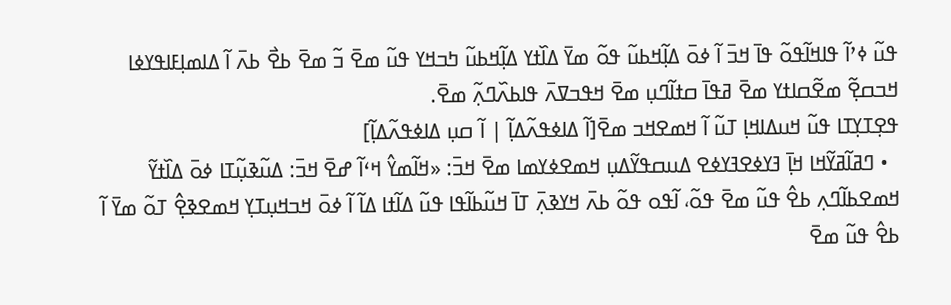ߟߎ߬ ߦߴߊ߬ ߟߊߞߊ߬ߟߋ߬ ߟߊ߫ ߞߏ߫ ߊ߬ ߦߋ߫ ߡߊ߲߬ߞߕߎ߬ ߟߋ߬ ߘߌ߫ ߡߊ߰ߙߌ ߡߊ߲߬ߞߕߎ߬ ߤߏߞߌ ߟߎ߬ ߘߐ߫ ߏ߬ ߘߐ߫ ߕߐ߯ ߕߍ߫ ߊ߬ ߡߊߘߊ߲ߓߊߟߌߦߊ ߞߏߛߐ߲߬ ߘߐ߬ߛߊߙߌ ߘߐ߫ ߥߟߊ߫ ߛߙߊ߬ߣߎ߲ ߘߐ߫ ߞߟߏߜߍ߫ ߟߊߕߍ߰ߣߍ߲߬ ߘߐ߫.
ߟߐ߲ߠߌ߲ߠߊ ߟߎ߬ ߞߎߡߊߞߊ߲ ߠߎ߬ ߊ߬ ߞߘߐߞߏ ߘߐ߫[ߊ߬ ߡߊߦߟߍ߬ߡߊ߲߬ | ߊ߬ ߛߎ߲ ߡߊߦߟߍ߬ߡߊ߲߬]
  • ߣߥߊ߬ߥߌ߬ߞߊ ߞߊ߲߫ ߔߌߦߐߔߌߦߐ ߡߎߛߟߌ߬ߡߎ߲ ߞߘߐߦߌߘߊ ߘߐ߫ ߞߏ߫: «ߞߊ߬ߘߌ߮ ߞߵߊ߬ ߝߐ߫ ߞߏ߫: ߡߎ߬ߢߎ߲߬ߠߊ ߦߋ߫ ߡߊ߰ߙߌ߬ ߞߘߐߕߊ߬ߣߍ߲ ߕߐ߮ ߟߎ߬ ߘߐ߫ ߟߋ߬، ߊ߬ߟߋ ߟߋ߬ ߕߍ߫ ߞߌߢߍ߲߫ ߠߊ߫ ߞߎ߬ߕߊ߬ߟߊ ߟߎ߬ ߡߊ߬ߙߊ ߡߊ߬ ߊ߬ ߦߋ߫ ߞߏߞߎ߲ߠߌ߲ ߞߘߐߢߐ߲߮ ߠߋ߬ ߘߌ߫ ߊ߬ ߕߐ߮ ߟߎ߬ ߘߐ߫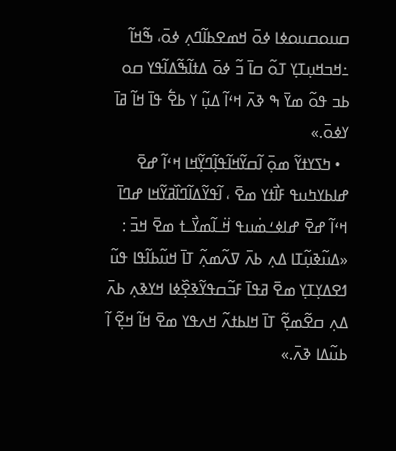ߛߎߋߛߎߋߦߊ ߦߋ߫ ߞߘߐߕߊ߬ߣߍ߲ ߦߋ߫، ߒ߬ߞߊ߬ ߸ߞߏߞߎ߲ߠߌ߲ ߠߋ߬ ߛߊ߫ ߏ߬ ߦߋ߫ ߡߙߊ߬ߒ߬ߡߊ߬ߟߌ ߛߋ ߕߏ ߟߋ߬ ߘߌ߫ ߒ ߢߍ߫ ߞߵߊ߬ ߡߎ߲߬ ߌ ߕߐ߱ ߟߊ߫ ߞߊ߬ ߥߊ߫ ߌߦߋ߫.»
  • ߤߖߌߙߌ߬ ߘߋ߲߫ ߊ߬ߛߌ߬ߞߊ߬ߟߊ߲߬ߣߌ߲߬ߞߊ ߞߵߊ߬ ߝߐ߫ ߝߊߕߌߤߎߟ ߓߊ߯ߙߌ ߘߐ߫ ، ߊ߬ߟߌ߬ߡߊ߬ߣߊ߰ߥߌ߬ߞߊ ߝߣߊ߫ ߞߵߊ߬ ߝߐ߫ ߝߊߦߑߘ߭ߎߟ ߞ߳ߺߊ߬ߘߌ߯ߺߙ ߘߐ߫ ߞߏ߫ : «ߡߎ߬ߢߎ߲߬ߠߊ ߡߍ߲ ߕߍ߫ ߜߍ߬ߘߍ߲߬ ߠߊ߫ ߞߎ߬ߕߊ߬ߟߊ ߟߎ߬ ߗߐߡߌ߲ߠߌ߲ ߘߐ߫ ߥߟߊ߫ ߓߏ߬ߛߟߌ߬ߢߐ߲߰ߦߊ ߞߌߢߍ߲ ߕߍ߫ ߡߍ߲ ߛߐ߬ߘߐ߲߬ ߠߊ߫ ߞߊߕߙߍ߬ ߞߍߟߌ ߘߐ߫ ߞߊ߬ ߞߐ߲߬ ߊ߬ ߕߎ߬ߡߊ ߢߍ߫.»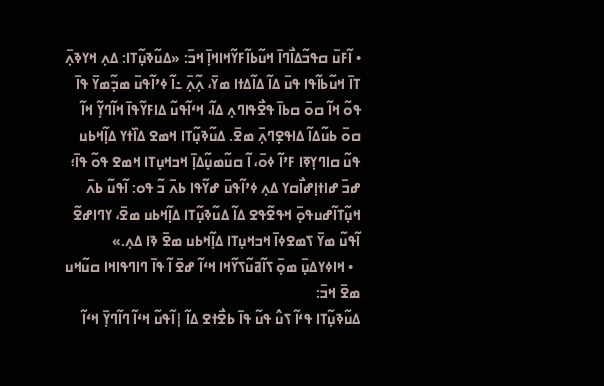• ߊ߬ߓߎ߫ ߛߟߏ߬ߡߊ߯ߣߊ߫ ߞߎ߬ߕߊ߬ߓߌ߬ߞߊߞߊ߲߫ ߞߏ߫: «ߡߎ߬ߢߎ߲߬ߠߊ: ߡߍ߲ ߞߌߢߍ߲߫ ߠߊ߫ ߞߎ߬ߕߊ߬ߟߊ ߟߎ߫ ߡߊ߬ ߡߊ߬ߡߙߊ ߘߌ߫، ߍ߲߬ߍ߲߫ ߸ߊ߬ ߦߴߊ߬ߟߎ߫ ߘߏ߲߬ߘߌ߫ ߟߊ߫ ߟߋ߬ ߞߊ߬ ߛߋ߫ ߛߕߊ߫ ߟߐ߯ߟߊߣߍ߲ ߡߊ߬، ߞߵߊ߬ߟߎ߬ ߡߊߓߌ߬ߟߊ߫ ߞߊ߬ߣߌ߲߬ ߞߊ߬ ߛߋ߫ ߕߎ߬ߡߊ߬ ߡߊߟߐ߲ߣߍ߲߫ ߘߐ߫. ߡߎ߬ߢߎ߲߬ߠߊ ߞߘߐ ߡߊ߰ߙߌ ߡߊ߲߬ߞߕߎ ߟߎ߬ ߛߊߣߌ߲ߧߊ ߓߴߊ߬ ߦߋ߫، ߊ߬ ߛߎ߬ߘߎ߲߬ߡߊ߲߫ ߞߏߞߎ߲ߠߊ ߞߘߐ ߟߋ߬ ߟߊ߫؛ ߝߏ߫ ߝߊߙߊ߲ߝߊ߯ߛߌ ߡߍ߲ ߦߴߊ߬ߟߎ߫ ߝߌ߬ߟߊ ߕߍ߫ ߏ߬ ߟߋ: ߊ߬ߟߎ߬ ߕߍ߫ ߞߎ߲߬ߠߊ߬ߝߎߟߋ߲߫ ߞߟߐ߬ߟߐ ߡߊ߬ ߡߎ߬ߢߎ߲߬ߠߊ ߡߊ߲߬ߞߕߎ ߘߐ߫، ߌߣߊߝߐ߬ ߊ߬ߟߎ߬ ߘߌ߫ ߖߘߐߦߊ߫ ߞߏߞߎ߲ߠߊ ߡߊ߲߬ߞߕߎ ߘߐ߫ ߢߊ ߡߍ߲.»
  • ߞߊߦߌߡߎ߲߫ ߘߋ߲߫ ߖߊ߬ߥߎ߬ߖߌ߬ߞߊ ߞߵߊ߬ ߝߐ߫ ߊ߬ ߟߊ߫ ߣߊߣߟߊߞߊ ߛߎ߬ߞߎ ߘߐ߫ ߞߏ߫:
ߡߎ߬ߢߎ߲߬ߠߊ ߟߵߊ߬ ߖߎ߮ ߟߎ߬ ߟߊ߫ ߕߐ߯ߙߐ ߡߊ߬ |ߊ߬ߟߎ߬ ߞߵߊ߬ ߣߊ߬ߣߌ߲߫ ߞߵߊ߬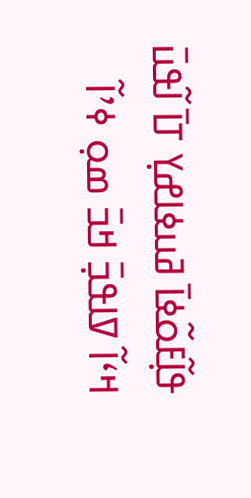ߟߊ߲߬ߓߋ߬ߦߊ߫ ߥߎߦߊߝߌ߲ ߠߊ߫ ߊ߬ߟߎ߫ ߞߵߊ߬ ߜߊߟߏ߲߫ ߞߏ߫ ߘߋ߲ ߦߴߊ߬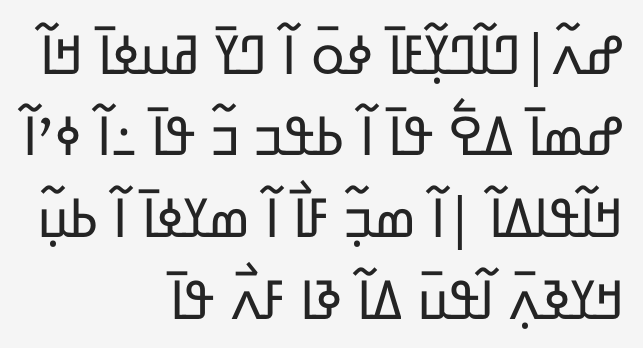ߝߍ߬|ߣߊ߬ߣߌ߲߬ߓߊ߫ ߦߋ߫ ߊ߬ ߣߌ߫ ߥߎߦߊ߫ ߞߊ߬ ߝߘߊ߫ ߡߐ߱ ߟߊ߫ ߊ߬ ߕߟߏ ߏ߬ ߟߊ߫ ߸ߊ߬ ߦߴߊ߬ ߞߊ߬ߟߊߡߊ߬ |ߊ߬ ߘߏ߲߬ ߓߊ߯ ߊ߬ ߘߌߦߊ߫ ߊ߬ ߕߎ߲߬ ߞߌߢߍ߲߫ ߊ߬ߟߎ߫ ߡߊ߬ ߢߊ ߓߍ߯ ߟߊ߫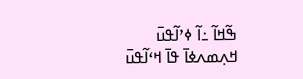ߒ߬ߞߊ߬ ߸ߊ߬ ߦߴߊ߬ߟߎ߫ ߞߍ߲ߘߍߦߊ߫ ߟߊ߫ ߞߵߊ߬ߟߎ߫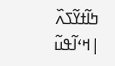ߤߊ߬ߙߌ߬ߖߍ߰ |ߞߵߊ߬ߟߎ߬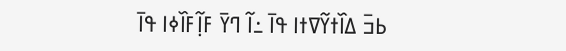ߕߏ߫ ߡߊ߰ߙߌ߬ߜߙߊ ߟߊ߫ ߸ߊ߬ ߣߌ߫ ߓߊ߲߬ߓߊ߰ߦߊ ߟߊ߫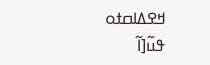ߞߐߡߊߛߙߋ ߟߎ߬[ߊ߬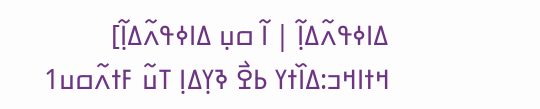ߡߊߦߟߍ߬ߡߊ߲߬ | ߊ߬ ߛߎ߲ ߡߊߦߟߍ߬ߡߊ߲߬]
ߞߙߊߞߏ:ߡߊ߰ߙߌ ߕߐ߯ ߢߌ߲ߡߊ߲ ߠߎ߬ ߓߙߍ߬ߛߎ1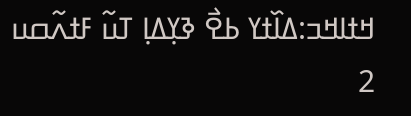ߞߙߊߞߏ:ߡߊ߰ߙߌ ߕߐ߯ ߢߌ߲ߡߊ߲ ߠߎ߬ ߓߙߍ߬ߛߎ 2